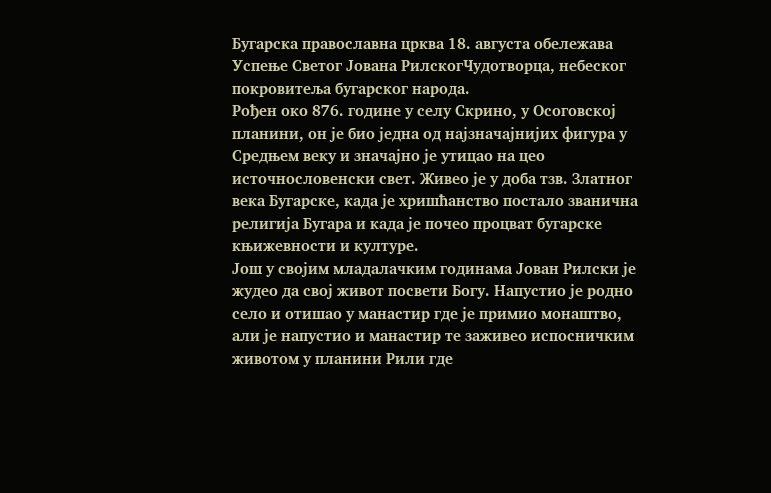Бугарска православна црква 18. августа обележава Успење Светог Јована РилскогЧудотворца, небеског покровитеља бугарског народа.
Рођен око 876. године у селу Скрино, у Осоговској планини, он је био једна од најзначајнијих фигура у Средњем веку и значајно је утицао на цео источнословенски свет. Живео је у доба тзв. Златног века Бугарске, када је хришћанство постало званична религија Бугара и када је почео процват бугарске књижевности и културе.
Још у својим младалачким годинама Јован Рилски је жудео да свој живот посвети Богу. Напустио је родно село и отишао у манастир где је примио монаштво, али је напустио и манастир те заживео испосничким животом у планини Рили где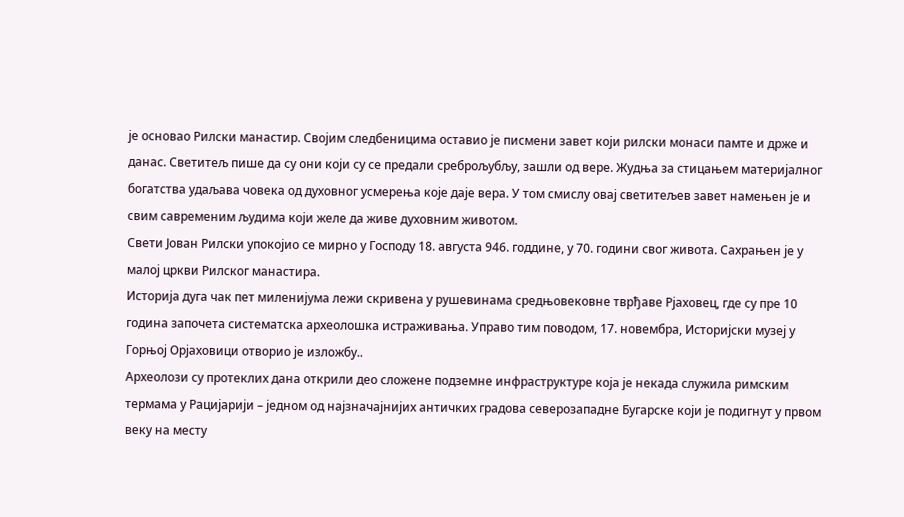је основао Рилски манастир. Својим следбеницима оставио је писмени завет који рилски монаси памте и држе и данас. Светитељ пише да су они који су се предали среброљубљу, зашли од вере. Жудња за стицањем материјалног богатства удаљава човека од духовног усмерења које даје вера. У том смислу овај светитељев завет намењен је и свим савременим људима који желе да живе духовним животом.
Свети Јован Рилски упокојио се мирно у Господу 18. августа 946. годдине, у 70. години свог живота. Сахрањен је у малој цркви Рилског манастира.
Историја дуга чак пет миленијума лежи скривена у рушевинама средњовековне тврђаве Рјаховец, где су пре 10 година започета систематска археолошка истраживања. Управо тим поводом, 17. новембра, Историјски музеј у Горњој Орјаховици отворио је изложбу..
Археолози су протеклих дана открили део сложене подземне инфраструктуре која је некада служила римским термама у Рацијарији – једном од најзначајнијих античких градова северозападне Бугарске који је подигнут у првом веку на месту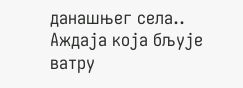данашњег села..
Аждаја која бљује ватру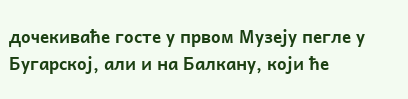дочекиваће госте у првом Музеју пегле у Бугарској, али и на Балкану, који ће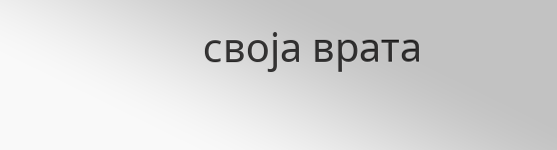своја врата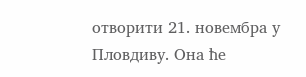отворити 21. новембра у Пловдиву. Она ће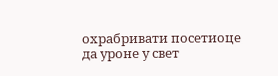охрабривати посетиоце да уроне у свет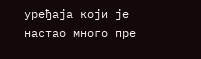уређаја који је настао много пре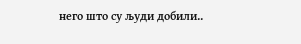него што су људи добили..